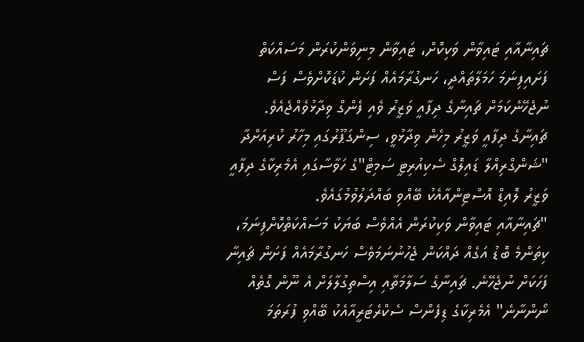ޗައިނާއާއި ޓައިވާން ވަކިކޮށް، ޓައިވާން މިނިވަންކުރަން މަސައްކަތް ފަށައިފިނަމަ ހަމަލާތައްދީ، ހަނގުރާމައެއް ފަށަން ކުޑަކޮށްވެސް ފަސް ނުޖެހޭނެކަމަށް ޗައިނާގެ ދިފާއީ ވަޒީރު ވެއި ފެންގް ވިދާޅުވެއްޖެއެވެ.
ޗައިނާގެ ދިފާއީ ވަޒީރު މިހެން ވިދާޅުވީ، ސިންގަޕޫރުގައި މިހާރު ކުރިއަށްދާ "ޝަންގްރިއްލާ ޑައިލޮގް ސެކިއުރިޓީ ސަމިޓް"ގެ ހަވާސާގައި އެމެރިކާގެ ދިފާއީ ވަޒީރު ލޮއިޑް އޮސްޓިންއާއެކު ބޭއްވި ބައްދަލުވުމުގައެވެ.
"ޗައިނާއާއި ޓައިވާން ވަކިކުރަން އެއްވެސް ބަޔަކު މަސައްކަތްކޮށްފިނަމަ، ކިތަންމެ ބޮޑު އަގެއް ދައްކަން ޖެހުނުނަމަވެސް ހަނގުރާމައެއް ފަށަން ޗައިނާ ފަހަކަށް ނުޖެހޭނެ. ޗައިނާގެ ސަލާމަތާއި އިސްތިގުލާލަށް އެ ނޫން ގޮތެއް ނޯންނާނެ" އެމެރިކާގެ ޑިފެންސް ސެކްރެޓަރީއާއެކު ބޭއްވި ފުރަތަމަ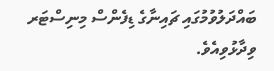ބައްދަލުވުމުގައި ޗައިނާގެ ޑިފެންސް މިނިސްޓަރ ވިދާޅުވިއެވެ.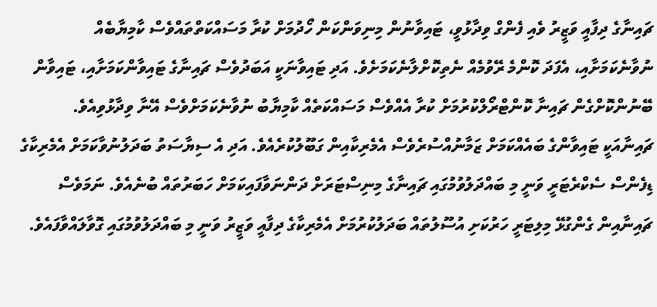ޗައިނާގެ ދިފާއީ ވަޒީރު ވެއި ފެންގް ވިދާޅުވީ، ޓައިވާނުން މިނިވަންކަން ހޯދުމަށް ކުރާ މަސައްކަތްތައްވެސް ކާމިޔާބެއް ނުވާނެކަމަށާއި، އެފަދަ ކޮންމެ ރޭވުމެއް ނެތިކޮށްލާނެކަމަށެވެ. އަދި ޓައިވާނަކީ އަބަދުވެސް ޗައިނާގެ ޓައިވާންކަމަށާއި، ޓައިވާން ބޭނުންކޮށްގެން ޗައިނާ ކޮންޓްރޯލްކުރުމަށް ކުރާ އެއްވެސް މަސައްކަތެއް ކާމިޔާބު ނުވާނެކަމަށްވެސް އޭނާ ވިދާޅުވިއެވެ.
ޗައިނާއަކީ ޓައިވާންގެ ބައެއްކަމަށް ޒަމާނުއްސުރެވެސް އެމެރިކާއިން ގަބޫލުކުރެއެވެ. އަދި އެ ސިޔާސަތު ބަދަލުނުވާކަމަށް އެމެރިކާގެ ޑިފެންސް ސެކްރެޓަރީ ވަނީ މި ބައްދަލުވުމުގައި ޗައިނާގެ މިނިސްޓަރަށް ދަންނަވާފައިކަމަށް ހަބަރުތައް ބުނެއެވެ. ނަމަވެސް ޗައިނާއިން ގެންގުޅޭ މިލިޓަރީ ހަރުކަށި އުސޫލުތައް ބަދަލުކުރުމަށް އެމެރިކާގެ ދިފާއީ ވަޒީރު ވަނީ މި ބައްދަލުވުމުގައި ގޮވާލައްވާފައެވެ.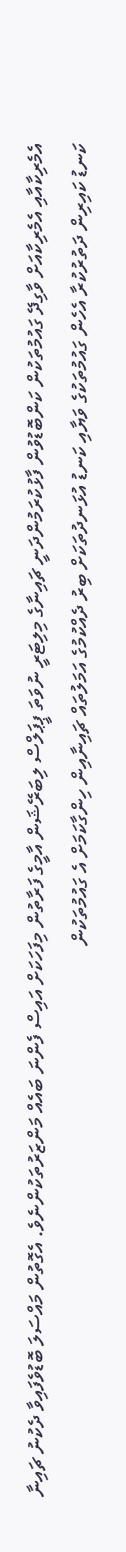އެމެރިކާއާއި އެމެރިކާއަށް ވާގިދޭ ގައުމުތަކުން ކަންބޮޑުވުން ފާޅުކުރަމުންދަނީ ޗައިނާގެ މިލިޓަރީ ނުވަތަ ޕީޕަލްސް ލިބަރޭޝަން އާމީގެ ފަރާތުން މިފަހަކަށް އައިސް ފެންނަ ބައެއް މަންޒަރުތަކުންނެވެ. އެގޮތުން މައްސަލަ ބޮޑުވެފައިވާ ދެކުނު ޗައިނާ ކަނޑު ކައިރިން ދަތުރުކުރާ އެހެން ގައުމުތަކުގެ ވަޔާއި ކަނޑު އުޅަނދުތަކަށް ބިރު ދެއްކުމުގެ އަމަލުތައް ޗައިނާއިން ހިންގާކަމަށް އެ ގައުމުތަކުން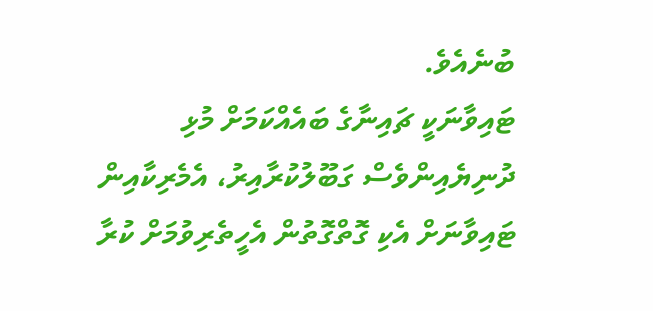ބުނެއެވެ.
ޓައިވާނަކީ ޗައިނާގެ ބައެއްކަމަށް މުޅި ދުނިޔެއިންވެސް ގަބޫލުކުރާއިރު، އެމެރިކާއިން ޓައިވާނަށް އެކި ގޮތްގޮތުން އެހީތެރިވުމަށް ކުރާ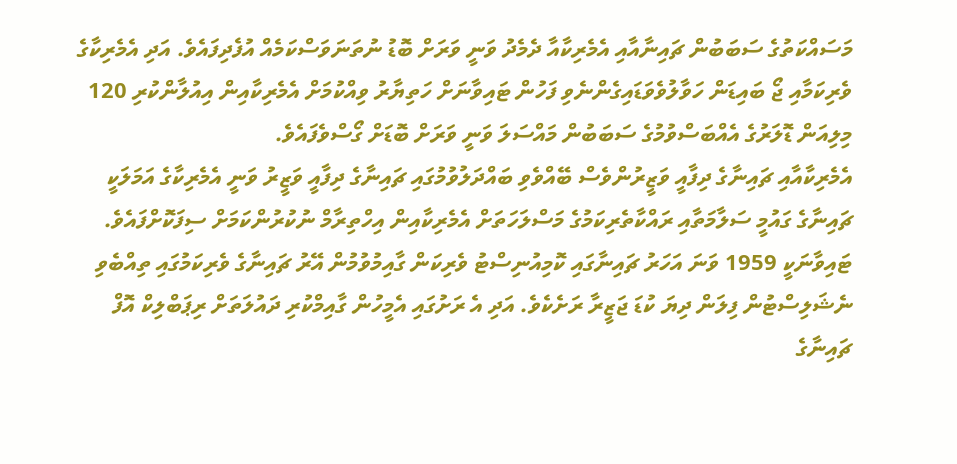މަސައްކަތުގެ ސަބަބުން ޗައިނާއާއި އެމެރިކާއާ ދެމެދު ވަނީ ވަރަށް ބޮޑު ނުތަނަވަސްކަމެއް އުފެދިފައެވެ. އަދި އެމެރިކާގެ ވެރިކަމާއި ޖޯ ބައިޑަން ހަވާލުވެވަޑައިގެންނެވި ފަހުން ޓައިވާނަށް ހަތިޔާރު ވިއްކުމަށް އެމެރިކާއިން އިއުލާންކުރި 120 މިލިއަން ޑޮލަރުގެ އެއްބަސްވުމުގެ ސަބަބުން މައްސަލަ ވަނީ ވަރަށް ބޮޑަށް ގޯސްވެފައެވެ.
އެމެރިކާއާއި ޗައިނާގެ ދިފާއީ ވަޒީރުންވެސް ބޭއްވެވި ބައްދަލުވުމުގައި ޗައިނާގެ ދިފާއީ ވަޒީރު ވަނީ އެމެރިކާގެ އަމަލަކީ ޗައިނާގެ ގައުމީ ސަލާމަތާއި ރައްކާތެރިކަމުގެ މަސްލަހަތަށް އެމެރިކާއިން އިހްތިރާމް ނުކުރުންކަމަށް ސިފަކޮށްފައެވެ.
ޓައިވާނަކީ 1959 ވަނަ އަހަރު ޗައިނާގައި ކޮމިއުނިސްޓު ވެރިކަން ގާއިމުވުމުން އޭރު ޗައިނާގެ ވެރިކަމުގައި ތިއްބެވި ނެޝަލިސްޓުން ފިލަން ދިޔަ ކުޑަ ޖަޒީރާ ރަށެކެވެ. އަދި އެ ރަށުގައި އެމީހުން ގާއިމްކުރި ދައުލަތަށް ރިޕަބްލިކް އޮފް ޗައިނާގެ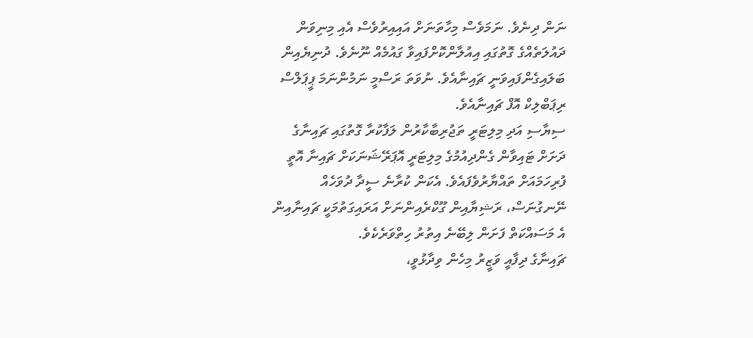ނަން ދިނެވެ. ނަމަވެސް މިހާތަނަށް އައިއިރުވެސް އެއި މިނިވަން ދައުލަތެއްގެ ގޮތުގައި އިއުލާންކޮށްފައިވާ ގައުމެއް ނޫނެވެ. ދުނިޔެއިން ބަލައިގެންފައިވަނީ ޗައިނާއެވެ. ނުވަތަ ރަސްމީ ނަމުންނަމަ ޕީޕަލްސް ރިޕަބްލިކް އޮފް ޗައިނާއެވެ.
ސިޔާސި އަދި މިލިޓަރީ ތަޖުރިބާކާރުން ލަފާކުރާ ގޮތުގައި ޗައިނާގެ ދަށަށް ޓައިވާން ގެންދިއުމުގެ މިލިޓަރީ އޮޕަރޭޝަނަކަށް ޗައިނާ އޮތީ ފުރިހަމައަށް ތައްޔާރުވެފައެވެ. އެކަން ކުރާނެ ސީދާ ދުވަހެއް ނޭނގުނަސް، ރަޝިޔާއިން ގޫކްރެއިންނަށް އަރައިގަތުމަކީ ޗައިނާއިން އެ މަސައްކަތް ފަށަން ލިބޭނެ އިތުރު ހިތްވަރެކެވެ.
ޗައިނާގެ ދިފާއީ ވަޒީރު މިހެން ވިދާޅުވީ،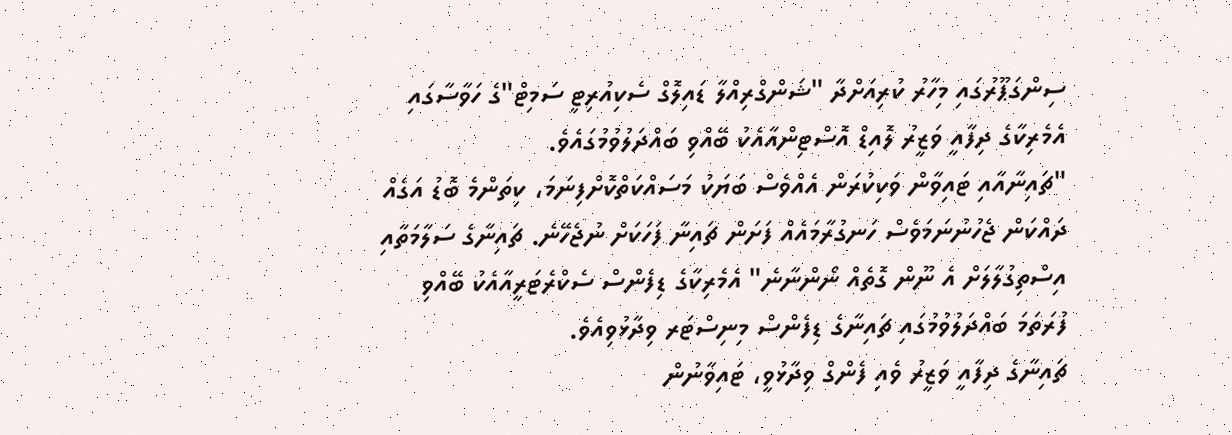ސިންގަޕޫރުގައި މިހާރު ކުރިއަށްދާ "ޝަންގްރިއްލާ ޑައިލޮގް ސެކިއުރިޓީ ސަމިޓް"ގެ ހަވާސާގައި އެމެރިކާގެ ދިފާއީ ވަޒީރު ލޮއިޑް އޮސްޓިންއާއެކު ބޭއްވި ބައްދަލުވުމުގައެވެ.
"ޗައިނާއާއި ޓައިވާން ވަކިކުރަން އެއްވެސް ބަޔަކު މަސައްކަތްކޮށްފިނަމަ، ކިތަންމެ ބޮޑު އަގެއް ދައްކަން ޖެހުނުނަމަވެސް ހަނގުރާމައެއް ފަށަން ޗައިނާ ފަހަކަށް ނުޖެހޭނެ. ޗައިނާގެ ސަލާމަތާއި އިސްތިގުލާލަށް އެ ނޫން ގޮތެއް ނޯންނާނެ" އެމެރިކާގެ ޑިފެންސް ސެކްރެޓަރީއާއެކު ބޭއްވި ފުރަތަމަ ބައްދަލުވުމުގައި ޗައިނާގެ ޑިފެންސް މިނިސްޓަރ ވިދާޅުވިއެވެ.
ޗައިނާގެ ދިފާއީ ވަޒީރު ވެއި ފެންގް ވިދާޅުވީ، ޓައިވާނުން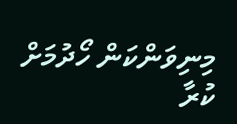މިނިވަންކަން ހޯދުމަށް ކުރާ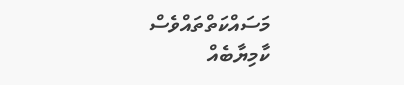މަސައްކަތްތައްވެސް ކާމިޔާބެއް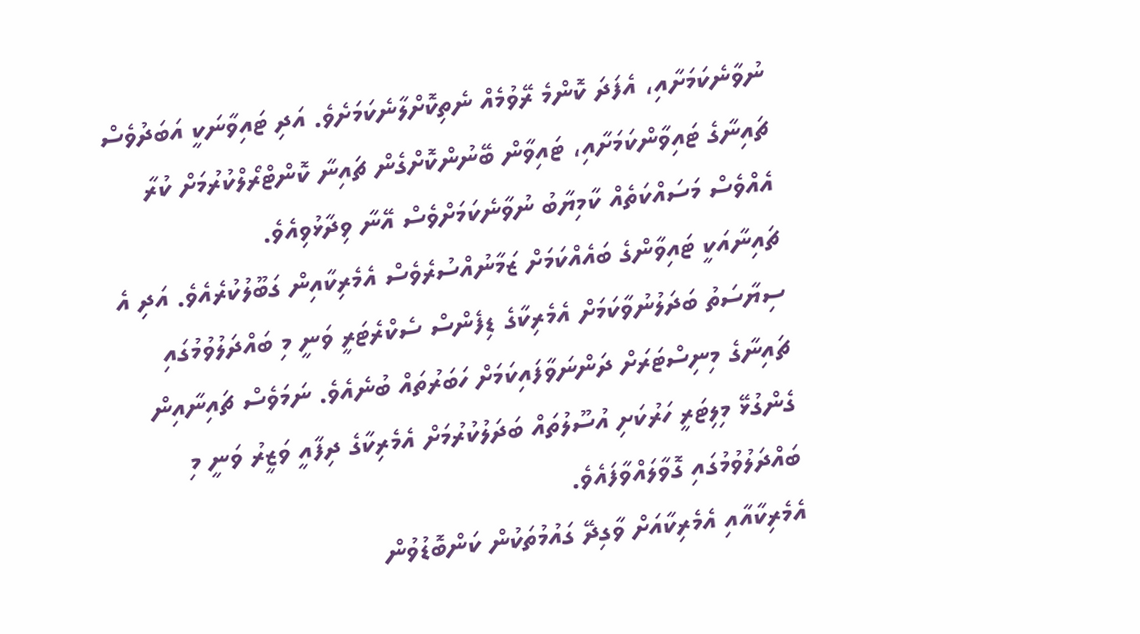ނުވާނެކަމަށާއި، އެފަދަ ކޮންމެ ރޭވުމެއް ނެތިކޮށްލާނެކަމަށެވެ. އަދި ޓައިވާނަކީ އަބަދުވެސް ޗައިނާގެ ޓައިވާންކަމަށާއި، ޓައިވާން ބޭނުންކޮށްގެން ޗައިނާ ކޮންޓްރޯލްކުރުމަށް ކުރާ އެއްވެސް މަސައްކަތެއް ކާމިޔާބު ނުވާނެކަމަށްވެސް އޭނާ ވިދާޅުވިއެވެ.
ޗައިނާއަކީ ޓައިވާންގެ ބައެއްކަމަށް ޒަމާނުއްސުރެވެސް އެމެރިކާއިން ގަބޫލުކުރެއެވެ. އަދި އެ ސިޔާސަތު ބަދަލުނުވާކަމަށް އެމެރިކާގެ ޑިފެންސް ސެކްރެޓަރީ ވަނީ މި ބައްދަލުވުމުގައި ޗައިނާގެ މިނިސްޓަރަށް ދަންނަވާފައިކަމަށް ހަބަރުތައް ބުނެއެވެ. ނަމަވެސް ޗައިނާއިން ގެންގުޅޭ މިލިޓަރީ ހަރުކަށި އުސޫލުތައް ބަދަލުކުރުމަށް އެމެރިކާގެ ދިފާއީ ވަޒީރު ވަނީ މި ބައްދަލުވުމުގައި ގޮވާލައްވާފައެވެ.
އެމެރިކާއާއި އެމެރިކާއަށް ވާގިދޭ ގައުމުތަކުން ކަންބޮޑުވުން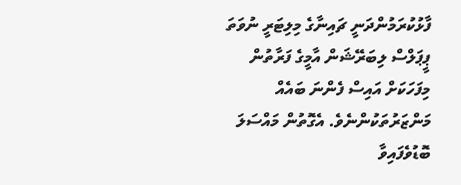ފާޅުކުރަމުންދަނީ ޗައިނާގެ މިލިޓަރީ ނުވަތަ ޕީޕަލްސް ލިބަރޭޝަން އާމީގެ ފަރާތުން މިފަހަކަށް އައިސް ފެންނަ ބައެއް މަންޒަރުތަކުންނެވެ. އެގޮތުން މައްސަލަ ބޮޑުވެފައިވާ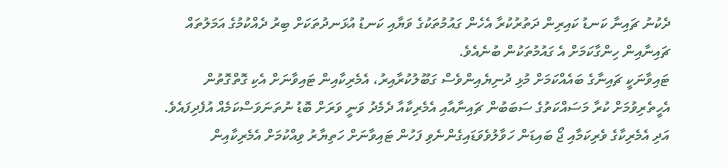ދެކުނު ޗައިނާ ކަނޑު ކައިރިން ދަތުރުކުރާ އެހެން ގައުމުތަކުގެ ވަޔާއި ކަނޑު އުޅަނދުތަކަށް ބިރު ދެއްކުމުގެ އަމަލުތައް ޗައިނާއިން ހިންގާކަމަށް އެ ގައުމުތަކުން ބުނެއެވެ.
ޓައިވާނަކީ ޗައިނާގެ ބައެއްކަމަށް މުޅި ދުނިޔެއިންވެސް ގަބޫލުކުރާއިރު، އެމެރިކާއިން ޓައިވާނަށް އެކި ގޮތްގޮތުން އެހީތެރިވުމަށް ކުރާ މަސައްކަތުގެ ސަބަބުން ޗައިނާއާއި އެމެރިކާއާ ދެމެދު ވަނީ ވަރަށް ބޮޑު ނުތަނަވަސްކަމެއް އުފެދިފައެވެ. އަދި އެމެރިކާގެ ވެރިކަމާއި ޖޯ ބައިޑަން ހަވާލުވެވަޑައިގެންނެވި ފަހުން ޓައިވާނަށް ހަތިޔާރު ވިއްކުމަށް އެމެރިކާއިން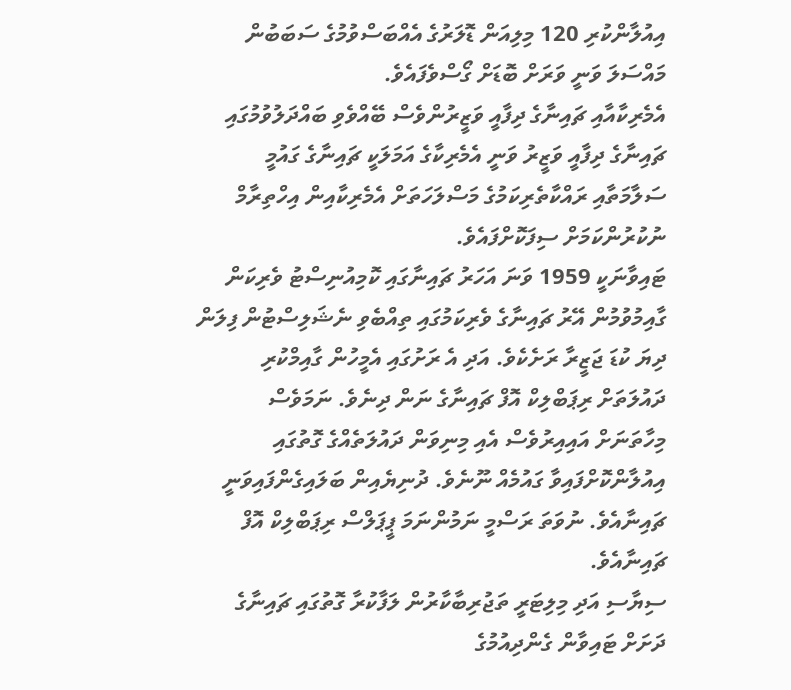އިއުލާންކުރި 120 މިލިއަން ޑޮލަރުގެ އެއްބަސްވުމުގެ ސަބަބުން މައްސަލަ ވަނީ ވަރަށް ބޮޑަށް ގޯސްވެފައެވެ.
އެމެރިކާއާއި ޗައިނާގެ ދިފާއީ ވަޒީރުންވެސް ބޭއްވެވި ބައްދަލުވުމުގައި ޗައިނާގެ ދިފާއީ ވަޒީރު ވަނީ އެމެރިކާގެ އަމަލަކީ ޗައިނާގެ ގައުމީ ސަލާމަތާއި ރައްކާތެރިކަމުގެ މަސްލަހަތަށް އެމެރިކާއިން އިހްތިރާމް ނުކުރުންކަމަށް ސިފަކޮށްފައެވެ.
ޓައިވާނަކީ 1959 ވަނަ އަހަރު ޗައިނާގައި ކޮމިއުނިސްޓު ވެރިކަން ގާއިމުވުމުން އޭރު ޗައިނާގެ ވެރިކަމުގައި ތިއްބެވި ނެޝަލިސްޓުން ފިލަން ދިޔަ ކުޑަ ޖަޒީރާ ރަށެކެވެ. އަދި އެ ރަށުގައި އެމީހުން ގާއިމްކުރި ދައުލަތަށް ރިޕަބްލިކް އޮފް ޗައިނާގެ ނަން ދިނެވެ. ނަމަވެސް މިހާތަނަށް އައިއިރުވެސް އެއި މިނިވަން ދައުލަތެއްގެ ގޮތުގައި އިއުލާންކޮށްފައިވާ ގައުމެއް ނޫނެވެ. ދުނިޔެއިން ބަލައިގެންފައިވަނީ ޗައިނާއެވެ. ނުވަތަ ރަސްމީ ނަމުންނަމަ ޕީޕަލްސް ރިޕަބްލިކް އޮފް ޗައިނާއެވެ.
ސިޔާސި އަދި މިލިޓަރީ ތަޖުރިބާކާރުން ލަފާކުރާ ގޮތުގައި ޗައިނާގެ ދަށަށް ޓައިވާން ގެންދިއުމުގެ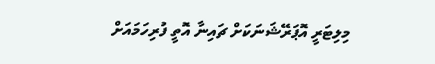މިލިޓަރީ އޮޕަރޭޝަނަކަށް ޗައިނާ އޮތީ ފުރިހަމައަށް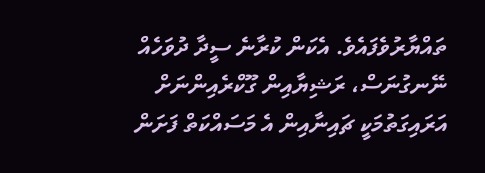ތައްޔާރުވެފައެވެ. އެކަން ކުރާނެ ސީދާ ދުވަހެއް ނޭނގުނަސް، ރަޝިޔާއިން ގޫކްރެއިންނަށް އަރައިގަތުމަކީ ޗައިނާއިން އެ މަސައްކަތް ފަށަން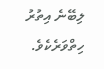ލިބޭނެ އިތުރު ހިތްވަރެކެވެ.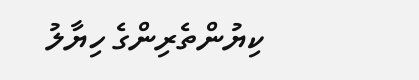ކިޔުންތެރިންގެ ހިޔާލު